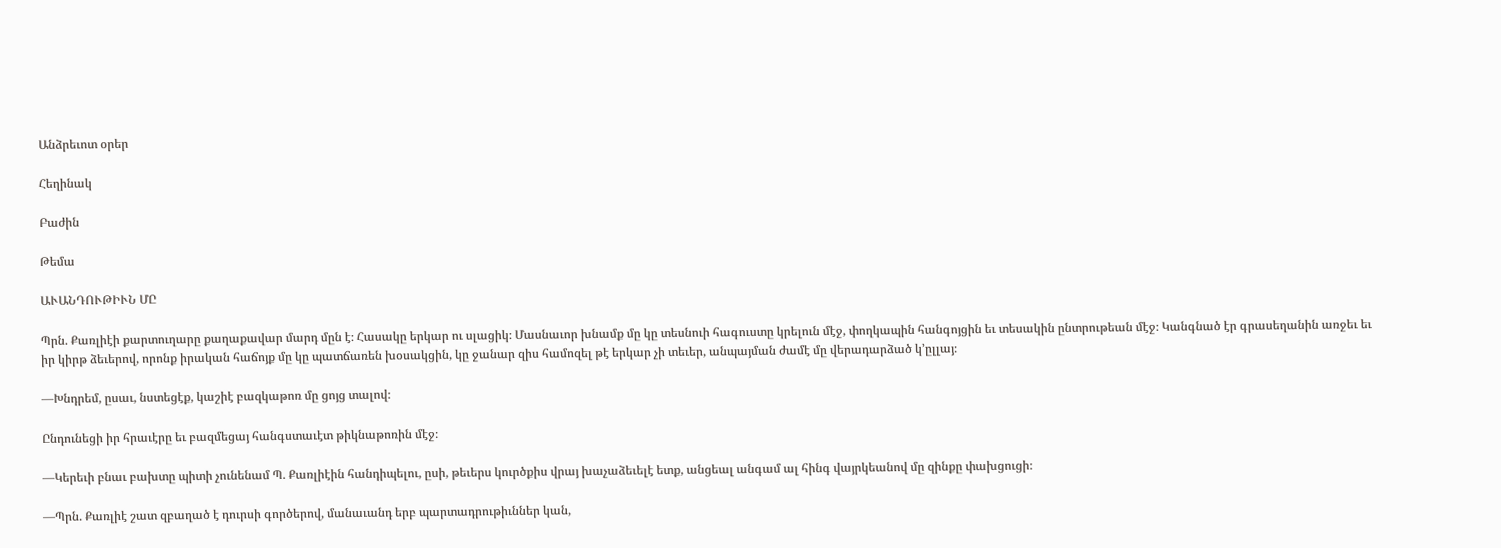Անձրեւոտ օրեր

Հեղինակ

Բաժին

Թեմա

ԱՒԱՆԴՈՒԹԻՒՆ ՄԸ

Պրն. Քառլիէի քարտուղարը քաղաքավար մարդ մըն է։ Հասակը երկար ու սլացիկ։ Մասնաւոր խնամք մը կը տեսնուի հագուստը կրելուն մէջ, փողկապին հանգոյցին եւ տեսակին ընտրութեան մէջ։ Կանգնած էր գրասեղանին առջեւ եւ իր կիրթ ձեւերով, որոնք իրական հաճոյք մը կը պատճառեն խօսակցին, կը ջանար զիս համոզել թէ երկար չի տեւեր, անպայման ժամէ մը վերադարձած կ՚ըլլայ։

—Խնդրեմ, ըսաւ, նստեցէք, կաշիէ բազկաթոռ մը ցոյց տալով։

Ընդունեցի իր հրաւէրը եւ բազմեցայ հանգստաւէտ թիկնաթոռին մէջ։

—Կերեւի բնաւ բախտը պիտի չունենամ Պ. Քառլիէին հանդիպելու, ըսի, թեւերս կուրծքիս վրայ խաչաձեւելէ ետք, անցեալ անգամ ալ հինգ վայրկեանով մը զինքը փախցուցի։

—Պրն. Քառլիէ շատ զբաղած է դուրսի գործերով, մանաւանդ երբ պարտադրութիւններ կան,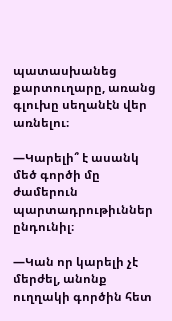պատասխանեց քարտուղարը, առանց գլուխը սեղանէն վեր առնելու։

—Կարելի՞ է ասանկ մեծ գործի մը ժամերուն պարտադրութիւններ ընդունիլ։

—Կան որ կարելի չէ մերժել, անոնք ուղղակի գործին հետ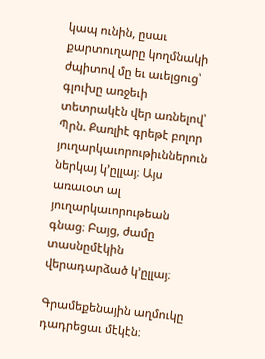կապ ունին, ըսաւ քարտուղարը կողմնակի ժպիտով մը եւ աւելցուց՝ գլուխը առջեւի տետրակէն վեր առնելով՝ Պրն. Քառլիէ գրեթէ բոլոր յուղարկաւորութիւններուն ներկայ կ՚ըլլայ։ Այս առաւօտ ալ յուղարկաւորութեան գնաց։ Բայց, ժամը տասնըմէկին վերադարձած կ՚ըլլայ։

Գրամեքենային աղմուկը դադրեցաւ մէկէն։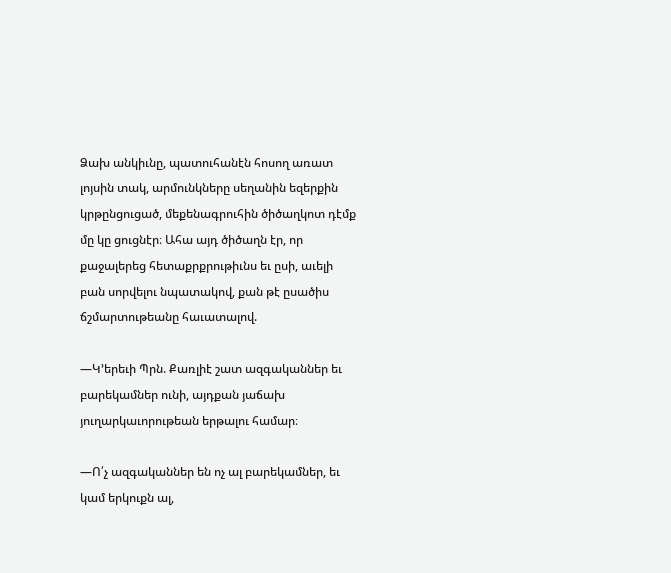Ձախ անկիւնը, պատուհանէն հոսող առատ լոյսին տակ, արմունկները սեղանին եզերքին կրթընցուցած, մեքենագրուհին ծիծաղկոտ դէմք մը կը ցուցնէր։ Ահա այդ ծիծաղն էր, որ քաջալերեց հետաքրքրութիւնս եւ ըսի, աւելի բան սորվելու նպատակով, քան թէ ըսածիս ճշմարտութեանը հաւատալով.

—Կ՚երեւի Պրն. Քառլիէ շատ ազգականներ եւ բարեկամներ ունի, այդքան յաճախ յուղարկաւորութեան երթալու համար։

—Ո՛չ ազգականներ են ոչ ալ բարեկամներ, եւ կամ երկուքն ալ,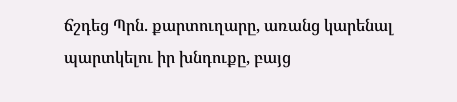ճշդեց Պրն. քարտուղարը, առանց կարենալ պարտկելու իր խնդուքը, բայց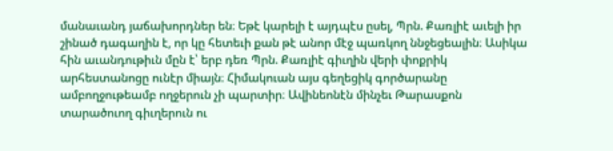մանաւանդ յաճախորդներ են։ Եթէ կարելի է այդպէս ըսել, Պրն. Քառլիէ աւելի իր շինած դագաղին է, որ կը հետեւի քան թէ անոր մէջ պառկող ննջեցեալին։ Ասիկա հին աւանդութիւն մըն է՝ երբ դեռ Պրն. Քառլիէ գիւղին վերի փոքրիկ արհեստանոցը ունէր միայն։ Հիմակուան այս գեղեցիկ գործարանը ամբողջութեամբ ողջերուն չի պարտիր։ Ավինեոնէն մինչեւ Թարասքոն տարածուող գիւղերուն ու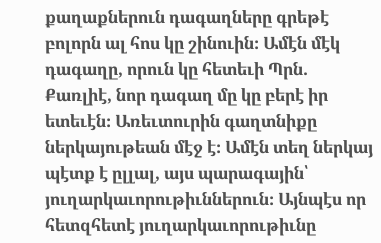քաղաքներուն դագաղները գրեթէ բոլորն ալ հոս կը շինուին։ Ամէն մէկ դագաղը, որուն կը հետեւի Պրն. Քառլիէ, նոր դագաղ մը կը բերէ իր ետեւէն։ Առեւտուրին գաղտնիքը ներկայութեան մէջ է։ Ամէն տեղ ներկայ պէտք է ըլլալ, այս պարագային՝ յուղարկաւորութիւններուն։ Այնպէս որ հետզհետէ յուղարկաւորութիւնը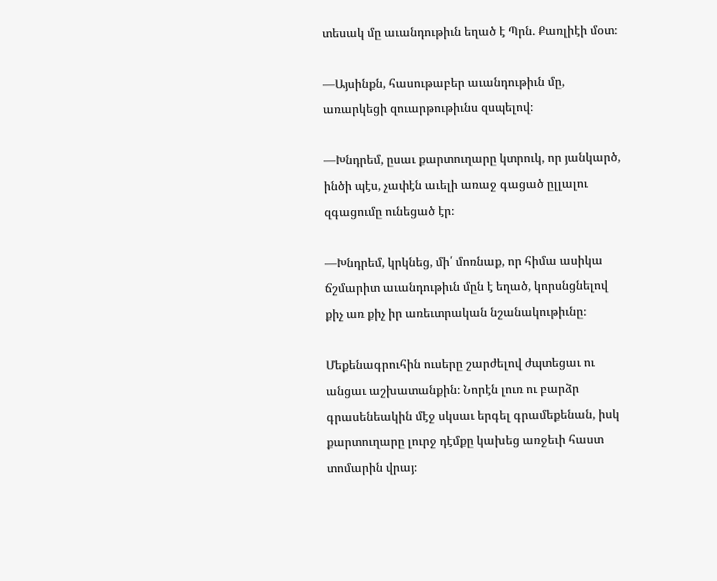տեսակ մը աւանդութիւն եղած է Պրն. Քառլիէի մօտ։

—Այսինքն, հասութաբեր աւանդութիւն մը, առարկեցի զուարթութիւնս զսպելով։

—Խնդրեմ, ըսաւ քարտուղարը կտրուկ, որ յանկարծ, ինծի պէս, չափէն աւելի առաջ գացած ըլլալու զգացումը ունեցած էր։

—Խնդրեմ, կրկնեց, մի՛ մոռնաք, որ հիմա ասիկա ճշմարիտ աւանդութիւն մըն է եղած, կորսնցնելով քիչ առ քիչ իր առեւտրական նշանակութիւնը։

Մեքենագրուհին ուսերը շարժելով ժպտեցաւ ու անցաւ աշխատանքին։ Նորէն լուռ ու բարձր գրասենեակին մէջ սկսաւ երգել գրամեքենան, իսկ քարտուղարը լուրջ դէմքը կախեց առջեւի հաստ տոմարին վրայ։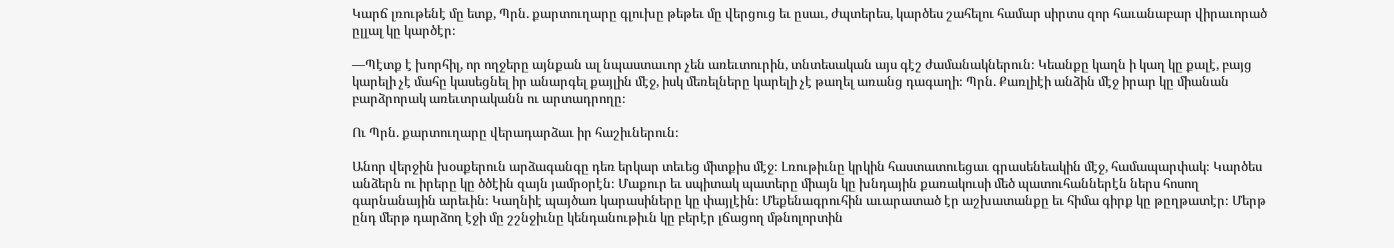Կարճ լռութենէ մը ետք, Պրն. քարտուղարը գլուխը թեթեւ մը վերցուց եւ ըսաւ, ժպտերես, կարծես շահելու համար սիրտս զոր հաւանաբար վիրաւորած ըլլալ կը կարծէր։

—Պէտք է խորհիլ, որ ողջերը այնքան ալ նպաստաւոր չեն առեւտուրին, տնտեսական այս գէշ ժամանակներուն։ Կեանքը կաղն ի կաղ կը քալէ, բայց կարելի չէ մահը կասեցնել իր անարգել քայլին մէջ, իսկ մեռելները կարելի չէ թաղել առանց դագաղի։ Պրն. Քառլիէի անձին մէջ իրար կը միանան բարձրորակ առեւտրականն ու արտադրողը։

Ու Պրն. քարտուղարը վերադարձաւ իր հաշիւներուն։

Անոր վերջին խօսքերուն արձագանգը դեռ երկար տեւեց միտքիս մէջ։ Լռութիւնը կրկին հաստատուեցաւ գրասենեակին մէջ, համապարփակ։ Կարծես անձերն ու իրերը կը ծծէին զայն յամրօրէն։ Մաքուր եւ սպիտակ պատերը միայն կը խնդային քառակուսի մեծ պատուհաններէն ներս հոսող գարնանային արեւին։ Կաղնիէ պայծառ կարասիները կը փայլէին։ Մեքենագրուհին աւարատած էր աշխատանքը եւ հիմա գիրք կը թըղթատէր։ Մերթ ընդ մերթ դարձող էջի մը շշնջիւնը կենդանութիւն կը բերէր լճացող մթնոլորտին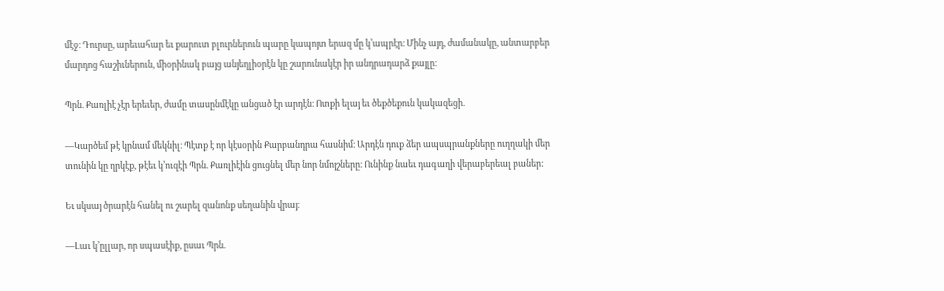մէջ։ Դուրսը, արեւահար եւ քարուտ բլուրներուն պարը կապոյտ երազ մը կ՚ապրէր։ Մինչ այդ, ժամանակը, անտարբեր մարդոց հաշիւներուն, միօրինակ բայց անյեղլիօրէն կը շարունակէր իր անդրադարձ քայլը։

Պրն. Քառլիէ չէր երեւեր, ժամը տասընմէկը անցած էր արդէն։ Ոտքի ելայ եւ ծեքծեքուն կակազեցի.

—Կարծեմ թէ կրնամ մեկնիլ։ Պէտք է որ կէսօրին Քարբանդրա հասնիմ։ Արդէն դուք ձեր ապսպրանքները ուղղակի մեր տունին կը ղրկէք, թէեւ կ՚ուզէի Պրն. Քառլիէին ցուցնել մեր նոր նմոյշները։ Ունինք նաեւ դագաղի վերաբերեալ բաներ:

Եւ սկսայ ծրարէն հանել ու շարել զանոնք սեղանին վրայ։

—Լաւ կ՚ըլլար, որ սպասէիք, ըսաւ Պրն.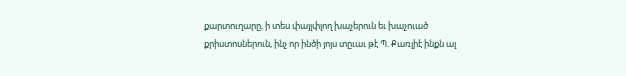քարտուղարը, ի տես փայլփլող խաչերուն եւ խաչուած քրիստոսներուն, ինչ որ ինծի յոյս տըւաւ թէ Պ. Քառլիէ ինքն ալ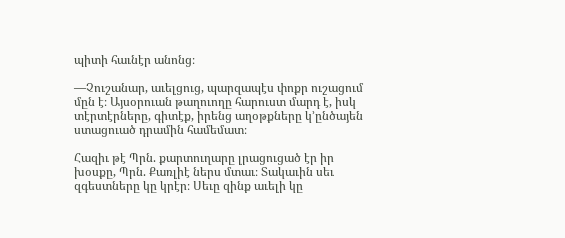պիտի հաւնէր անոնց։

—Չուշանար, աւելցուց, պարզապէս փոքր ուշացում մըն է։ Այսօրուան թաղուողը հարուստ մարդ է, իսկ տէրտէրները, գիտէք, իրենց աղօթքները կ՚ընծայեն ստացուած դրամին համեմատ։

Հազիւ թէ Պրն. քարտուղարը լրացուցած էր իր խօսքը, Պրն. Քառլիէ ներս մտաւ։ Տակաւին սեւ զգեստները կը կրէր։ Սեւը զինք աւելի կը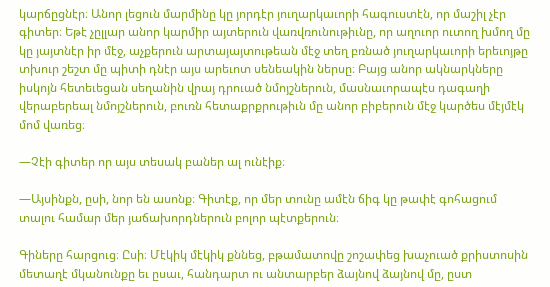կարճըցնէր։ Անոր լեցուն մարմինը կը յորդէր յուղարկաւորի հագուստէն, որ մաշիլ չէր գիտեր։ Եթէ չըլլար անոր կարմիր այտերուն վառվռունութիւնը, որ աղուոր ուտող խմող մը կը յայտնէր իր մէջ, աչքերուն արտայայտութեան մէջ տեղ բռնած յուղարկաւորի երեւոյթը տխուր շեշտ մը պիտի դնէր այս արեւոտ սենեակին ներսը։ Բայց անոր ակնարկները իսկոյն հետեւեցան սեղանին վրայ դրուած նմոյշներուն, մասնաւորապէս դագաղի վերաբերեալ նմոյշներուն, բուռն հետաքրքրութիւն մը անոր բիբերուն մէջ կարծես մէյմէկ մոմ վառեց։

—Չէի գիտեր որ այս տեսակ բաներ ալ ունէիք։

—Այսինքն, ըսի, նոր են ասոնք։ Գիտէք, որ մեր տունը ամէն ճիգ կը թափէ գոհացում տալու համար մեր յաճախորդներուն բոլոր պէտքերուն։

Գիները հարցուց։ Ըսի։ Մէկիկ մէկիկ քննեց, բթամատովը շոշափեց խաչուած քրիստոսին մետաղէ մկանունքը եւ ըսաւ, հանդարտ ու անտարբեր ձայնով ձայնով մը, ըստ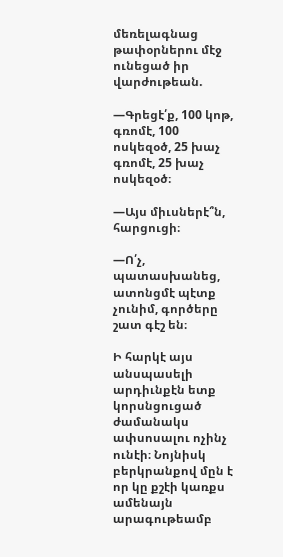մեռելագնաց թափօրներու մէջ ունեցած իր վարժութեան.

—Գրեցէ՛ք, 100 կոթ, գռոմէ, 100 ոսկեզօծ, 25 խաչ գռոմէ, 25 խաչ ոսկեզօծ։

—Այս միւսներէ՞ն, հարցուցի։

—Ո՛չ, պատասխանեց, ատոնցմէ պէտք չունիմ, գործերը շատ գէշ են։

Ի հարկէ այս անսպասելի արդիւնքէն ետք կորսնցուցած ժամանակս ափսոսալու ոչինչ ունէի։ Նոյնիսկ բերկրանքով մըն է որ կը քշէի կառքս ամենայն արագութեամբ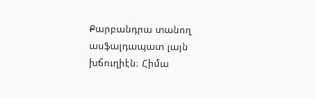Քարբանդրա տանող ասֆալդապատ լայն խճուղիէն։ Հիմա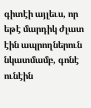գիտէի այլեւս, որ եթէ մարդիկ ժլատ էին ապրողներուն նկատմամբ, գոնէ ունէին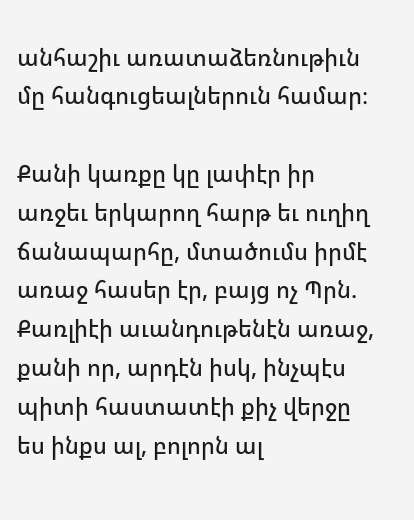անհաշիւ առատաձեռնութիւն մը հանգուցեալներուն համար։

Քանի կառքը կը լափէր իր առջեւ երկարող հարթ եւ ուղիղ ճանապարհը, մտածումս իրմէ առաջ հասեր էր, բայց ոչ Պրն. Քառլիէի աւանդութենէն առաջ, քանի որ, արդէն իսկ, ինչպէս պիտի հաստատէի քիչ վերջը ես ինքս ալ, բոլորն ալ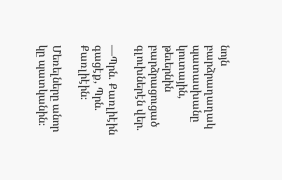նոյն բարձրաղաղակ պատասխանը կուտային, թեւերնին բարձրացուցած գլուխներէն վեր.

—Պրն. Քառլիէին գացէք, Պրն. Քառլիէին։

Մեռելները անոր կը պատկանին։